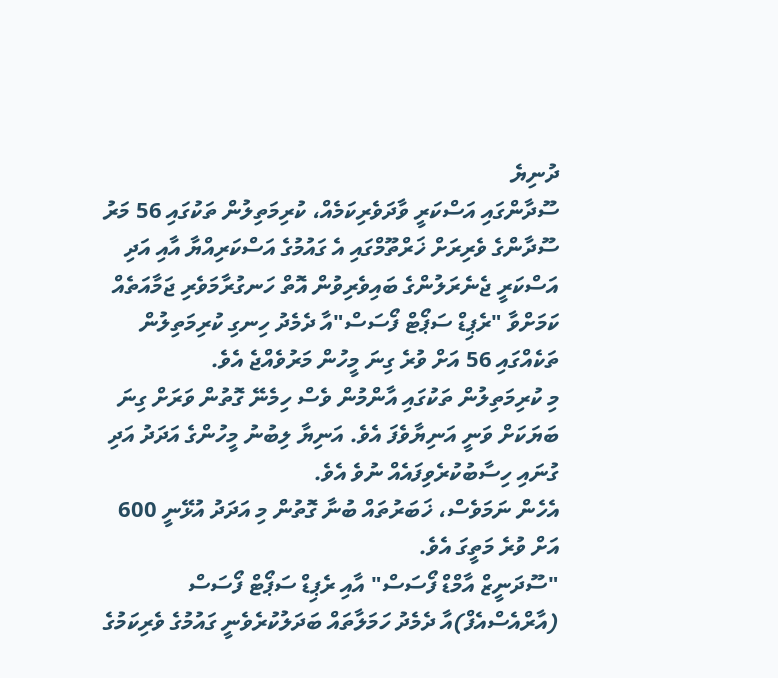ދުނިޔެ
ސޫދާންގައި އަސްކަރީ ވާދަވެރިކަމެއް، ކުރިމަތިލުން ތަކުގައި 56 މަރު
ސޫދާންގެ ވެރިރަށް ޚަރްތޫމްގައި އެ ގައުމުގެ އަސްކަރިއްޔާ އާއި އަދި އަސްކަރީ ޖެނެރަލުންގެ ބައިވެރިވުން އޮތް ހަނގުރާމަވެރި ޖަމާއަތެއް ކަމަށްވާ "ރެޕިޑް ސަޕޯޓް ފޯސަސް"އާ ދެމެދު ހިނގި ކުރިމަތިލުން ތަކެއްގައި 56 އަށް ވުރެ ގިނަ މީހުން މަރުވެއްޖެ އެވެ.
މި ކުރިމަތިލުން ތަކުގައި އާންމުން ވެސް ހިމެނޭ ގޮތުން ވަރަށް ގިނަ ބަޔަކަށް ވަނީ އަނިޔާވެފަ އެވެ. އަނިޔާ ލިބުނު މީހުންގެ އަދަދު އަދި ގުނައި ހިސާބުކުރެވިފައެއް ނުވެ އެވެ.
އެހެން ނަމަވެސް، ޚަބަރުތައް ބުނާ ގޮތުން މި އަދަދު އުޅޭނީ 600 އަށް ވުރެ މަތީގަ އެވެ.
"ސޫދަނީޒް އާމްޑް ފޯސަސް" އާއި ރެޕިޑް ސަޕޯޓް ފޯސަސް (އާރްއެސްއެފް)އާ ދެމެދު ހަމަލާތައް ބަދަލުކުރެވެނީ ގައުމުގެ ވެރިކަމުގެ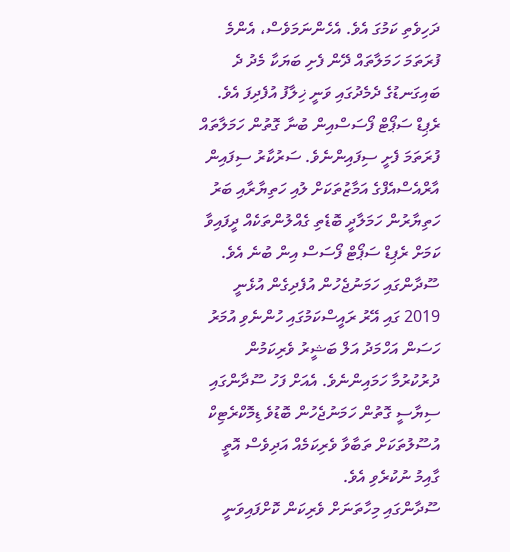ދަހިވެތި ކަމުގަ އެވެ. އެހެންނަމަވެސް، އެންމެ ފުރަތަމަ ހަމަލާތައް ދޭން ފެށި ބަޔަކާ މެދު ދެ ބައިގަނޑުގެ ދެމެދުގައި ވަނީ ޚިލާފު އުފެދިފަ އެވެ.
ރެޕިޑް ސަޕޯޓް ފޯސަސްއިން ބުނާ ގޮތުން ހަމަލާތައް ފުރަތަމަ ފެށީ ސިފައިންނެވެ. ސަރުކާރު ސިފައިން އާރްއެސްއެފްގެ އަމާޒުތަކަށް ލުއި ހަތިޔާރާއި ބަރު ހަތިޔާރުން ހަމަލާދީ ބޮޑެތި ގެއްލުންތަކެއް ދީފައިވާ ކަމަށް ރެޕިޑް ސަޕޯޓް ފޯސަސް އިން ބުނެ އެވެ.
ސޫދާންގައި ހަމަނުޖެހުން އުފެދިގެން އުޅެނީ 2019 ގައި އޭރު ރައީސްކަމުގައި ހުންނެވި އުމަރު ހަސަން އަހްމަދު އަލް ބަޝީރު ވެރިކަމުން ދުރުކުރުމާ ހަމައިންނެވެ. އެއަށް ފަހު ސޫދާންގައި ސިޔާސީ ގޮތުން ހަމަނުޖެހުން ބޮޑުވެ ޑިމޮކްރެޓިކް އުސޫލުތަކަށް ތަބާވާ ވެރިކަމެއް އަދިވެސް އޮތީ ގާއިމު ނުކުރެވި އެވެ.
ސޫދާންގައި މިހާތަނަށް ވެރިކަން ކޮށްފައިވަނީ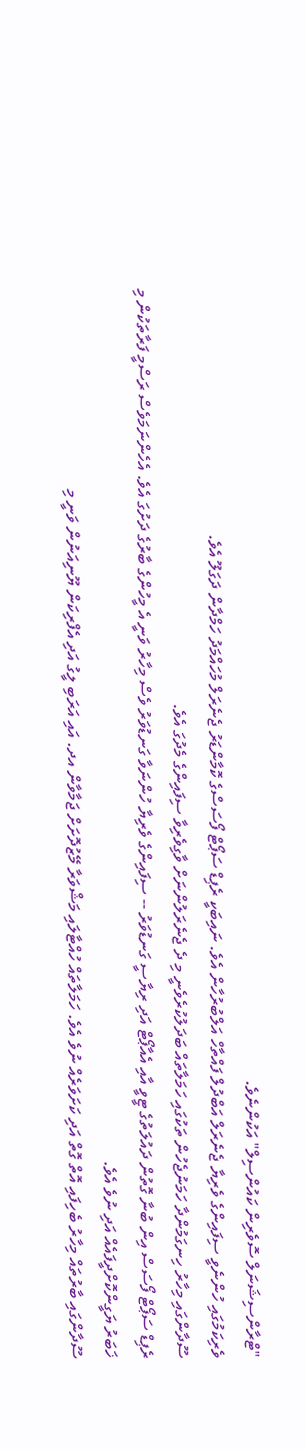"ޓްރާންސިޝަނަލް ސޮވެރިން ކައުންސިލް" އަކުންނެވެ.
ވެރިކަމުގައި ހުންނެވީ ސިފައިންގެ ވެރިޔާ ޖެނެރަލް އަބްދުލް ފައްތާހް އަލްބުރުހާން އެވެ. ނައިބަކީ ރެޕިޑް ސަޕޯޓް ފޯސަސްގެ ކޮމާންޑަރު ޖެނެރަލް މުހައްމަދު ހަމްދާން ދަގަލޫ އެވެ.
ސޫދާންގައި މިހާރު ހިނގަމުންދާ ހަމަނުޖެހުން ތަކުގައި ހަމަލާތައް ބަދަލުކުރެވެނީ މި ދެ ޖެނެރަލުންނަށް ވާގިވެރިވާ ސިފައިންގެ މެދުގަ އެވެ.
ރެޕިޑް ސަޕޯޓް ފޯސަސް އިން ބުނާ ގޮތުން ދައުލަތުގެ ޓީވީ އާއި އެއާޕޯޓް އަދި ރިޔާސީ ގަނޑުވަރު -- ސިފައިންގެ ވެރިޔާ ހުންނަވާ ގަނޑުވަރު ވެސް މިހާރު ވަނީ އެ މީހުންގެ ބާރުގެ ދަށުގަ އެވެ. އެހެންނަމަވެސް ރަސްމީ ފަރާތަކުން މި ޚަބަރު ޔަގީންކޮށްދީފައެއް އަދި ނުވެ އެވެ.
ސޫދާންގައި ބާރުތައް މިހާރު ބެހިފައި އޮތް ގޮތް އަދި ކަށަވަރެއް ނުވެ އެވެ. ހަމަލާތައް ހުއްޓާލައި މަޝްވަރާ މޭޒުދޮށަށް ޖަމާވާން އދ. އައި އަރަބި ލީގު އަދި އެފްރިކަން ޔޫނިއަނުން ވަނީ މި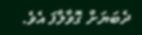ދެބަޔަށް ގޮވާލާފަ އެވެ.